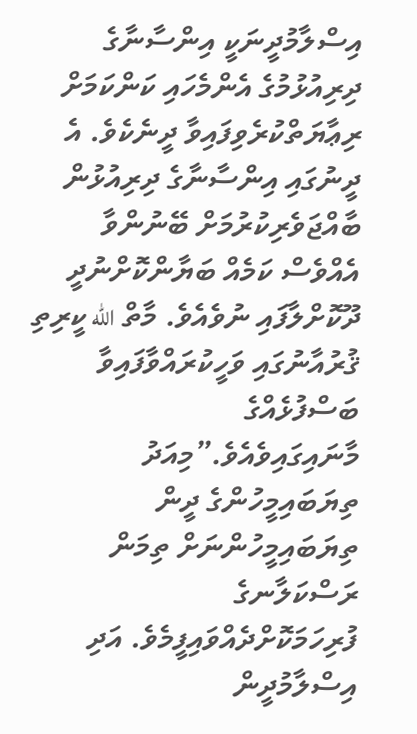އިސްލާމުދީނަކީ އިންސާނާގެ ދިރިއުޅުމުގެ އެންމެހައި ކަންކަމަށް ރިޢާޔަތްކުރެވިފައިވާ ދީނެކެވެ. އެ ދީނުގައި އިންސާނާގެ ދިރިއުޅުން ބާއްޖަވެރިކުރުމަށް ބޭނުންވާ އެއްވެސް ކަމެއް ބަޔާންކޮށްނުދީ ދޫކޮށްލާފައި ނުވެއެވެ. މާތް الله ކީރިތި ޤުރުއާނުގައި ވަހީކުރައްވާފައިވާ ބަސްފުޅެއްގެ މާނައިގައިވެއެވެ.”މިއަދު ތިޔަބައިމީހުންގެ ދީން ތިޔަބައިމީހުންނަށް ތިމަން ރަސްކަލާނގެ ފުރިހަމަކޮށްދެއްވައިފީމެވެ. އަދި އިސްލާމުދީން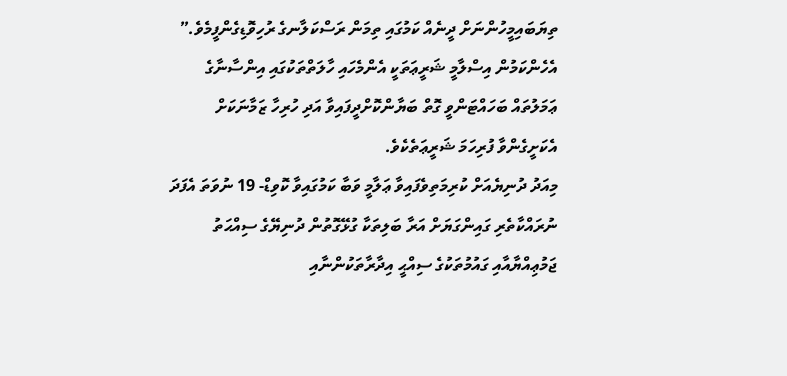ތިޔަބައިމީހުންނަށް ދީނެއް ކަމުގައި ތިމަން ރަސްކަލާނގެ ރުހިވޮޑިގެންފީމެވެ.” އެހެންކަމުން އިސްލާމީ ޝަރީޢަތަކީ އެންމެހައި ހާލަތްތަކުގައި އިންސާނާގެ ޢަމަލުތައް ބަހައްޓަންވީ ގޮތް ބަޔާންކޮށްދީފައިވާ އަދި ހުރިހާ ޒަމާނަކަށް އެކަށީގެންވާ ފުރިހަމަ ޝަރީޢަތެކެވެ.
މިއަދު ދުނިޔެއަށް ކުރިމަތިވެފައިވާ ޢަލާމީ ވަބާ ކަމުގައިވާ ކޮވިޑް- 19 ނުވަތަ އެފަދަ ނުރައްކާތެރި ގައިންގަޔަށް އަރާ ބަލިތަކާ ގުޅޭގޮތުން ދުނިޔޭގެ ސިއްޙަތު ޖަމުޢިއްޔާއާއި ގައުމުތަކުގެ ސިއްޙީ އިދާރާތަކުންނާއި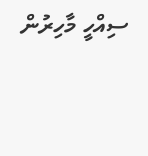ސިއްހީ މާހިރުން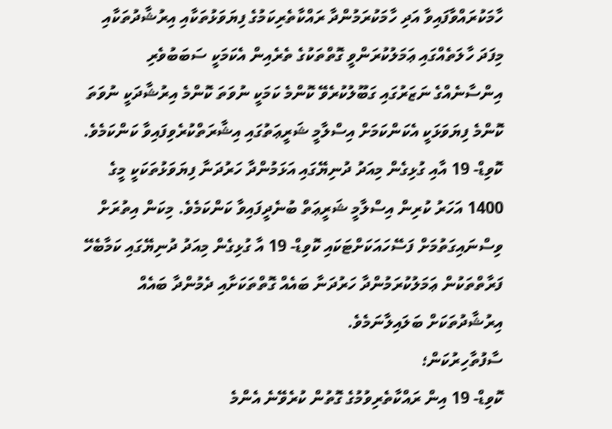ހާމަކުރައްވާފައިވާ އަދި ހާމަކުރަމުންދާ ރައްކާތެރިކަމުގެ ފިޔަވަޅުތަކާއި އިރުޝާދުތަކާއި މިފަދަ ހާލަތެއްގައި ޢަމަލުކުރަންވީ ގޮތްތަކުގެ ތެރެއިން އެކަމަކީ ސަބަބުވެރި އިންސާނެއްގެ ނަޒަރުގައި ގަބޫލުކުރެވޭ ކޮންމެ ކަމަކީ ނުވަތަ ކޮންމެ އިރުޝާދަކީ ނުވަތަ ކޮންމެ ފިޔަވަޅަކީ އެކަންކަމަށް އިސްލާމީ ޝަރީޢަތުގައި އިޝާރަތްކުރެވިފައިވާ ކަންކަމެވެ. ކޮވިޑް- 19 އާއި ގުޅިގެން މިއަދު ދުނިޔޭގައި އަޅަމުންދާ ހަރުދަނާ ފިޔަވަޅުތަކަކީ މީގެ 1400 އަހަރު ކުރިން އިސްލާމީ ޝަރީޢަތް ބުނެދީފައިވާ ކަންކަމެވެ. މިކަން އިތުރަށް ވިސްނައިގަތުމަށް ފަސޭހައަކަށްޓަކައި ކޮވިޑް- 19 އާ ގުޅިގެން މިއަދު ދުނިޔޭގައި ކަމާބެހޭ ފަރާތްތަކުން ޢަމަލުކުރަމުންދާ ހަރުދަނާ ބައެއް ގޮތްތަކަށާއި ދެމުންދާ ބައެއް އިރުޝާދުތަކަށް ބަލައިލާނަމެވެ.
ސާފުތާހިރުކަން؛
ކޮވިޑް- 19 އިން ރައްކާތެރިވުމުގެ ގޮތުން ކުރެވޭނެ އެންމެ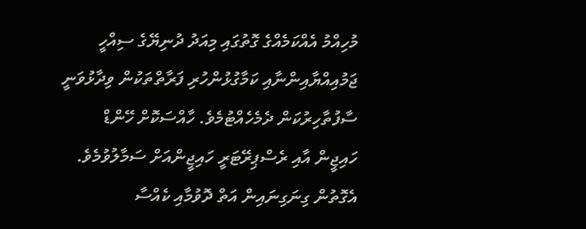މުހިއްމު އެއްކަމެއްގެ ގޮތުގައި މިއަދު ދުނިޔޭގެ ސިއްހީ ޖަމުއިއްޔާއިންނާއި ކަމާގުޅުންހުރި ފަރާތްތަކުން ވިދާޅުވަނީ ސާފުތާހިރުކަން ދެމެހެއްޓުމެވެ. ހާއްސަކޮށް ހޭންޑް ހައިޖީން އާއި ރެސްޕިރޭޓަރީ ހައިޖީންއަށް ސަމާލުވުމެވެ. އެގޮތުން ގިނަގިނައިން އަތް ދޮވުމާއި ކެއްސާ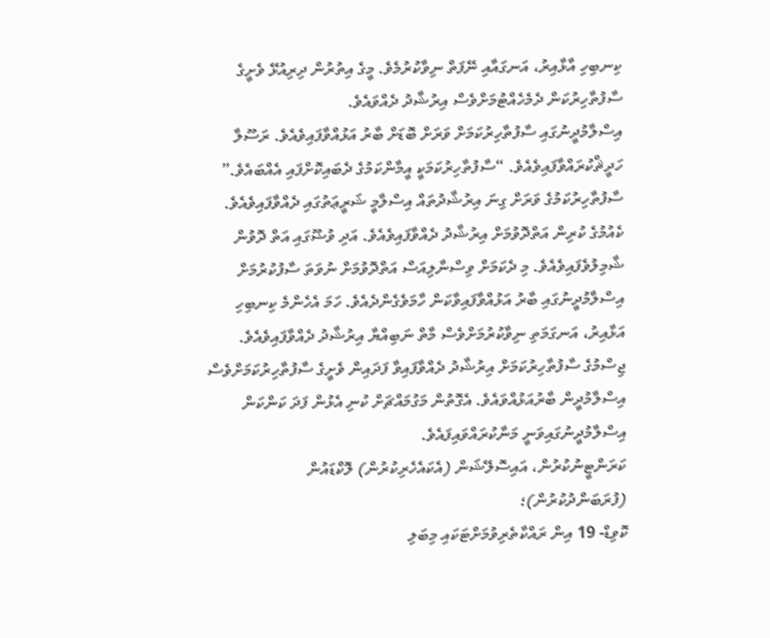ކިނބިހި އާޅާއިރު، އަނގައާއި ނޭފަތް ނިވާކުރުމެވެ. މީގެ އިތުރުން ދިރިއުޅޭ ވެށީގެ ސާފުތާހިރުކަން ދެމެހެއްޓުމަށްވެސް އިރުޝާދު ދެއްވައެވެ.
އިސްލާމުދީނުގައި ސާފުތާހިރުކަމަށް ވަރަށް ބޮޑަށް ބާރު އަޅުއްވާފައިވެއެވެ. ރަސޫލާ ހަދީޘްކުރައްވާފައިވެއެވެ. “ސާފުތާހިރުކަމަކީ އީމާންކަމުގެ ދެބައިކޮށްފައި އެއްބައެވެ.” ސާފުތާހިރުކަމުގެ ވަރަށް ގިނަ އިރުޝާދުތައް އިސްލާމީ ޝަރީޢަތުގައި ދެއްވާފައިވެއެވެ. ކެއުމުގެ ކުރިން އަތްދޮވުމަށް އިރުޝާދު ދެއްވާފައިވެއެވެ. އަދި ވުޟޫގައި އަތް ދޮވުން ޝާމިލުވެފައިވެއެވެ. މި ދެކަމަށް ވިސްނާލިއަސް އަތްދޮވުމަށް ނުވަތަ ސާފުކުރުމަށް އިސްލާމުދީނުގައި ބާރު އަޅުއްވާފައިވާކަން ހާމަވެގެންދެއެވެ. ހަމަ އެހެންމެ ކިނބިހި އަޅާއިރު، އަނގަމަތި ނިވާކުރުމަށްވެސް މާތް ނަބިއްޔާ އިރުޝާދު ދެއްވާފައިވެއެވެ. ޖިސްމުގެ ސާފުތާހިރުކަމަށް އިރުޝާދު ދެއްވާފައިވާ ފަދައިން ވެށީގެ ސާފުތާހިރުކަމަށްވެސް އިސްލާމުދީން ބާރުއަޅުއްވައެވެ. އެގޮތުން މަގުމައްޗަށް ކުނި އެޅުން ފަދަ ކަންކަން އިސްލާމުދީނުގައިވަނީ މަނާކުރައްވައިފައެވެ.
ކަރަންޓީނުކުރުން، އައިސޮލޭޝަން (އެކައެހެރިކުރުން) ލޮކްޑައުން (ފުރަބަންދުކުރުން)؛
ކޮވިޑް- 19 އިން ރައްކާތެރިވުމަށްޓަކައި މިބަލި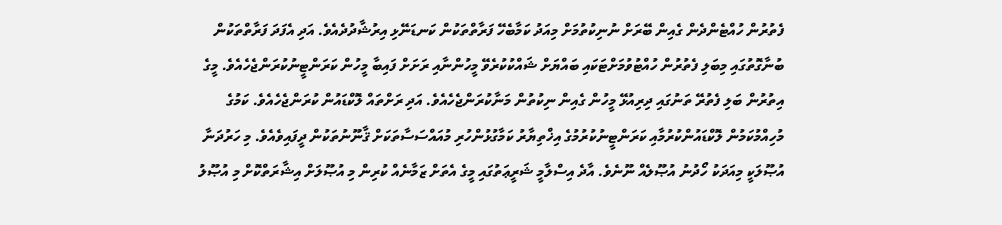ފެތުރުން ހުއްޓެންދެން ގެއިން ބޭރަށް ނުނިކުތުމަށް މިއަދު ކަމާބެހޭ ފަރާތްތަކުން ކަނޑަނޭޅި އިރުޝާދުދެއެވެ. އަދި އެފަދަ ފަރާތްތަކުން ބުނާގޮތުގައި މިބަލި ފެތުރުން ހުއްޓުވުމަށްޓަކައި ބައްޔަށް ޝައްކުކުރެވޭ މީހުންނާއި ރަށަށް ފައިބާ މީހުން ކަރަންޓީނުކުރަންޖެހެއެވެ. މީގެ އިތުރުން ބަލި ފެތުރޭ ތަނުގައި ދިރިއުޅޭ މީހުން ގެއިން ނިކުތުން މަނާކުރަންޖެހެއެވެ. އަދި ރަށްތައް ލޮކްޑައުން ކުރަންޖެހެއެވެ. ކަމުގެ މުހިއްމުކަމުން ލޮކްޑައުންކުރުމާއި ކަރަންޓީނުކުރުމުގެ އިޚްތިޔާރު ކަމާގުޅުންހުރި މުއައްސަސާތަކަށް ޤާނޫނުތަކުން ދީފައިވެއެވެ. މި ހަރުދަނާ އުޞޫލަކީ މިއަދަކު ހޯދުނު އުޞޫލެއް ނޫނެވެ. އާދެ އިސްލާމީ ޝަރީޢަތުގައި މީގެ އެތަށް ޒަމާނެއް ކުރިން މި އުޞޫލަށް އިޝާރަތްކޮށް މި އުޞޫލު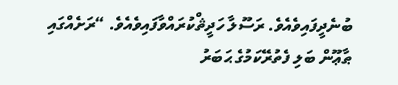ބުނެދީފައިވެއެވެ. ރަސޫލާ ހަދީޘްކުރައްވާފައިވެއެވެ. “ރަށެއްގައި ޠާޢޫން ބަލި ފެތުރޭކަމުގެ ޙަބަރު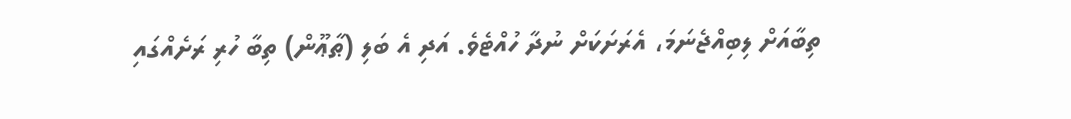ތިބާއަށް ލިބިއްޖެނަމަ، އެރަށަކަށް ނުދާ ހުއްޓެވެ. އަދި އެ ބަލި (ޠާޢޫން) ތިބާ ހުރި ރަށެއްގައި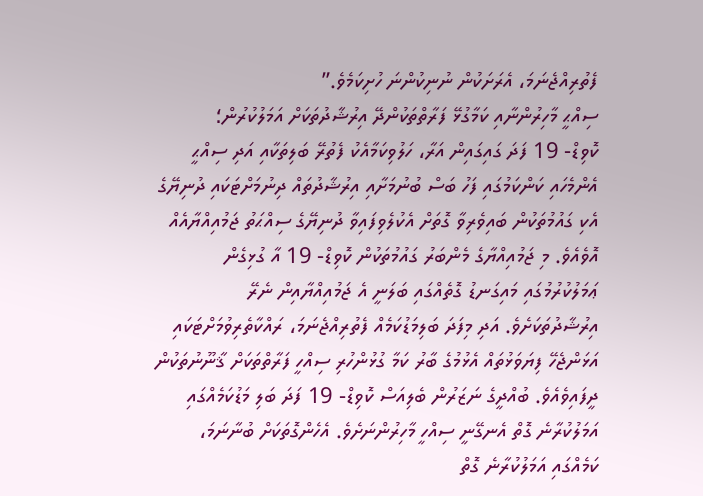ފެތުރިއްޖެނަމަ، އެރަށަކުން ނުނިކުންނަ ހުށިކަމެވެ.”
ސިއްޙީ މާހިރުންނާއި ކަމާގުޅޭ ފަރާތްތަކުންދޭ އިރުޝާދުތަކަށް އަމަލުކުރުން؛
ކޮވިޑް- 19 ފަދަ ގައިގައިން އަރާ، ހަލުވިކަމާއެކު ފެތުރޭ ބަލިތަކާއި އަދި ސިއްޙީ އެންމެހައި ކަންކަމުގައި ފަހު ބަސް ބުނުމަށާއި އިރުޝާދުތައް ދިނުމަށްޓަކައި ދުނިޔޭގެ އެކި ގައުމުތަކުން ބައިވެރިވާ ގޮތަށް އެކުލެވިފައިވާ ދުނިޔޭގެ ސިއްޙަތު ޖަމުއިއްޔާއެއް އޮވެއެވެ. މި ޖަމުއިއްޔާގެ މެންބަރު ގައުމުތަކުން ކޮވިޑް- 19 އާ ގުޅިގެން ޢަމަލުކުރުމުގައި މައިގަނޑު ގޮތެއްގައި ބަލަނީ އެ ޖަމުއިއްޔާއިން ނެރޭ އިރުޝާދުތަކަށެވެ. އަދި މިފަދަ ބަލިމަޑުކަމެއް ފެތުރިއްޖެނަމަ، ރައްކާތެރިވުމަށްޓަކައި އަޅަންޖެހޭ ފިޔަވަޅުތައް އެޅުމުގެ ބާރު ކަމާ ގުޅުންހުރި ސިއްހީ ފަރާތްތަކަށް ޤާނޫނުތަކުން ދީފައިވެއެވެ. ބުއްދީގެ ނަޒަރުން ބެލިއަސް ކޮވިޑް- 19 ފަދަ ބަލި މަޑުކަމެއްގައި އަމަލުކުރާނެ ގޮތް އެނގޭނީ ސިއްހީ މާހިރުންނަށެވެ. އެހެންގޮތަކަށް ބުނާނަމަ، ކަމެއްގައި އަމަލުކުރާނެ ގޮތް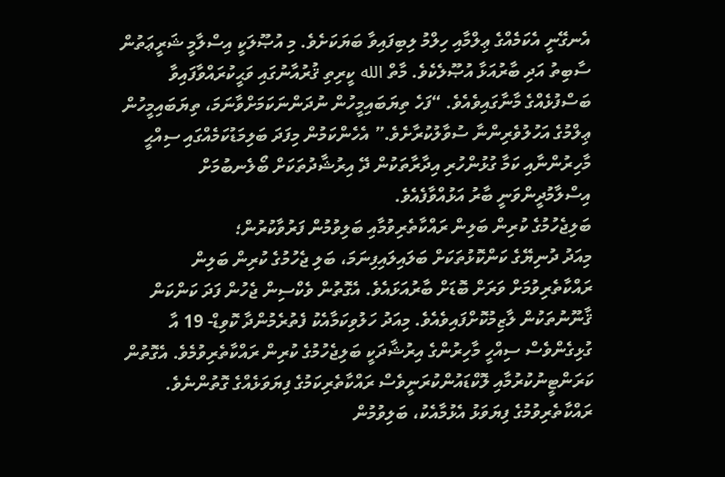އެނގޭނީ އެކަމެއްގެ ޢިލްމާއި ހިލްމު ލިބިފައިވާ ބަޔަކަށެވެ. މި އުޞޫލަކީ އިސްލާމީ ޝަރީޢަތުން ސާބިތު އަދި ބާރުއަޅާ އުޞޫލެކެވެ. މާތް الله ކީރިތި ޤުރުއާނުގައި ވަޙީކުރައްވާފައިވާ ބަސްފުޅެއްގެ މާނާގައިވެއެވެ. “ފަހެ ތިޔަބައިމީހުން ނުދަންނަކަމަށްވާނަމަ، ތިޔަބައިމީހުން ޢިލްމުގެ އަހުލުވެރިންނާ ސުވާލުކުރާށެވެ.” އެހެންކަމުން މިފަދަ ބަލިމަޑުކަމެއްގައި ސިއްޙީ މާހިރުންނާއި ކަމާ ގުޅުންހުރި އިދާރާތަކުން ދޭ އިރުޝާދުތަކަށް ބޯލެނބުމަށް އިސްލާމުދީންވަނީ ބާރު އަޅުއްވާފެއެވެ.
ބަލިޖެހުމުގެ ކުރިން ބަލިން ރައްކާތެރިވުމާއި ބަލިވުމުން ފަރުވާކުރުން؛
މިއަދު ދުނިޔޭގެ ކަންކޮޅުތަކަށް ބަލައިލައިފިނަމަ، ބަލި ޖެހުމުގެ ކުރިން ބަލިން ރައްކާތެރިވުމަށް ވަރަށް ބޮޑަށް ބާރުއަޅައެވެ. އެގޮތުން ވެކްސިން ޖެހުން ފަދަ ކަންކަން ޤާނޫނުތަކުން ލާޒިމުކޮށްފައިވެއެވެ. މިއަދު ހަލުވިކަމާއެކު ފެތުރެމުންދާ ކޮވިޑް- 19 އާ ގުޅިގެންވެސް ސިއްހީ މާހިރުންގެ އިރުޝާދަކީ ބަލިޖެހުމުގެ ކުރިން ރައްކާތެރިވުމެވެ. އެގޮތުން ކަރަންޓީނުކުރުމާއި ލޮކްޑައުންކުރަނީވެސް ރައްކާތެރިކަމުގެ ފިޔަވަޅެއްގެ ގޮތުންނެވެ. ރައްކާތެރިވުމުގެ ފިޔަވަޅު އެޅުމާއެކު، ބަލިވުމުން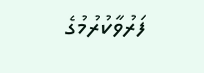ފަރުވާކުރުމުގެ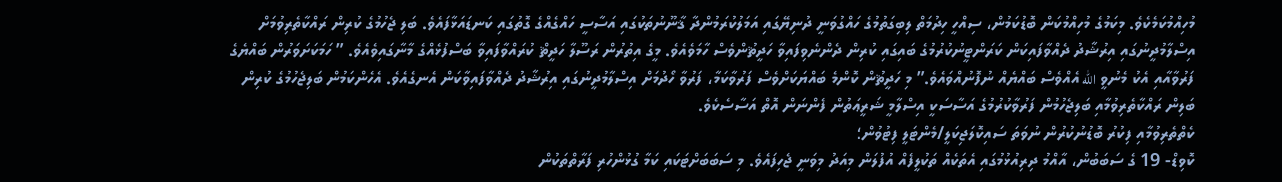މުހިއްމުކަމެކެވެ. މިކަމުގެ މުހިއްމުކަން ބޮޑުކަމުން، ސިއްހީ ހިދުމަތް ލިބިގަތުމުގެ ހައްގުވަނީ ދުނިޔޭގައި އަމަލުކުރަމުންދާ ޤާނޫނުތަކުގައި އަސާސީ ހައްގެއްގެ ގޮތުގައި ކަނޑައަޅާފައެވެ. ބަލި ޖެހުމުގެ ކުރިން ރައްކާތެރިވުމަށް އިސްލާމުދީނުގައި އިރުޝާދު ދެއްވާފައިކަން ކަރަންޓީނުކުރުމުގެ ބައިގައި ކުރިން ދެންނެވިފައިވާ ހަދީޘުންވެސް ހާމަވެއެވެ. މީގެ އިތުރުން ރަސޫލާ ހަދީޘް ކުރައްވާފައިވާ ބަސްފުޅެއްގެ މާނާގައިވެއެވެ. ” ހަމަކަށަވަރުން ބައްޔެގެ ފަރުވާއާއި އެކު މެނުވީ الله އެއްވެސް ބައްޔެއް ނުފޮނުއްވައެވެ.” މި ހަދީޘުން ކޮންމެ ބައްޔަކަށްވެސް ފަރުވާކަމާ، ފަރުވާ ހޯދުމަށް އިސްލާމުދީނުގައި އިރުޝާދު ދެއްވާފައިވާކަން އެނގެއެވެ. އެހެންކަމުން ބަލިޖެހުމުގެ ކުރިން ބަލިން ރައްކާތެރިވުމާއި ބަލިޖެހުމުން ފަރުވާކުރުމުގެ އަސާސަކީ އިސްލާމީ ޝަރީޢަތުން ފެންނަން އޮތް އަސާސެކެވެ.
ކެތްތެރިވުމާއި ފިކުރު ބޮޑުނުކުރުން ނުވަތަ ސައިކޮލަޖިކަލީ/މެންޓަލީ ފިޓުވުން؛
ކޮވިޑް- 19 ގެ ސަބަބުން، އާއްމު ދިރިއުޅުމުގައި އެތަކެއް ތަކުލީފެއް އުފުލަން މިއަދު މިވަނީ ޖެހިފައެވެ. މި ސަބަބަށްޓަކައި ކަމާ ގުޅުންހުރި ފަރާތްތަކުން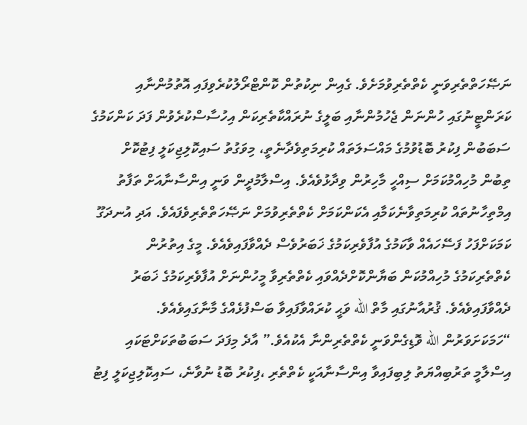ނަޞޭހަތްތެރިވަނީ ކެތްތެރިވުމަށެވެ. ގެއިން ނިކުތުން ކޮންޓްރޯލުކުރެވިފައި އޮތުމުންނާއި ކަރަންޓީނުގައި ހުންނަން ޖެހުމުންނާއި ބަލީގެ ނުރައްކާތެރިކަން އިހުސާސްކުރެވުން ފަދަ ކަންކަމުގެ ސަބަބުން ފިކުރު ބޮޑުވުމުގެ މައްސަލަތައް ކުރިމަތިވެދާނެތީ، މިވަގުތު ސައިކޮލިޖިކަލީ ފިޓުކޮށް ތިބުން މުހިއްމުކަމަށް ސިއްހީ މާހިރުން ވިދާޅުވެއެވެ. އިސްލާމުދީން ވަނީ އިންސާނާއަށް ތަފާތު އިމްތިހާނުތައް ކުރިމަތިވާނެކަމާއި އެކަންކަމަށް ކެތްތެރިވުމަށް ނަޞޭހަތްތެރިވެފައެވެ. އަދި އުނދަގޫ ކަމަކަށްފަހު ފަސޭހައެއް ވާކަމުގެ އުފާވެރިކަމުގެ ޚަބަރުވެސް ދެއްވާފައިވެއެވެ. މީގެ އިތުރުން ކެތްތެރިކަމުގެ މުހިއްމުކަން ބަޔާންކޮށްދެއްވައި ކެތްތެރިވާ މީހުންނަށް އުފާވެރިކަމުގެ ޚަބަރު ދެއްވާފައިވެއެވެ. ޤުރުއާނުގައި މާތް الله ވަޙީ ކުރައްވާފައިވާ ބަސްފުޅެއްގެ މާނާގައިވެއެވެ. “ހަމަކަށަވަރުން الله ވޮޑިގެންވަނީ ކެތްތެރިންނާ އެކުއެވެ.” އާދެ މިފަދަ ސަބަބުތަކަށްޓަކައި އިސްލާމީ ތަރުބިއްޔަތު ލިބިފައިވާ އިންސާނާއަކީ ކެތްތެރި ،ފިކުރު ބޮޑު ނުވާނެ، ސައިކޮލިޖިކަލީ ފިޓު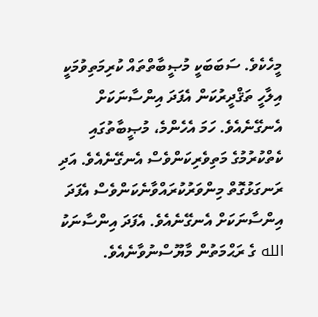މީހެކެވެ. ސަބަބަކީ މުޞީބާތްތައް ކުރިމަތިވުމަކީ އިލާހީ ތަޤްދީރުކަން އެފަދަ އިންސާނަކަށް އެނގޭނެއެވެ. ހަމަ އެހެންމެ، މުޞީބާތުގައި ކެތްކުރުމުގެ މަތިވެރިކަންވެސް އެނގޭނެއެވެ. އަދި ރަނގަޅުގޮތް މިންވަރުކުރައްވާނެކަންވެސް އެފަދަ އިންސާނަކަށް އެނގޭނެއެވެ. އެފަދަ އިންސާނަކު الله ގެ ރަޙްމަތުން މާޔޫސްނުވާނެއެވެ.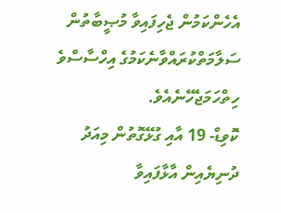އެހެންކަމުން ޖެހިފައިވާ މުޞީބާތުން ސަލާމަތްކުރައްވާނެކަމުގެ އިހްސާސްވެ ހިތްހަމަޖެހޭނެއެވެ.
ކޮވިޑް- 19 އާއި ގުޅޭގޮތުން މިއަދު ދުނިޔެއިން އާޅާފައިވާ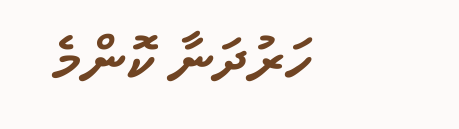ހަރުދަނާ ކޮންމެ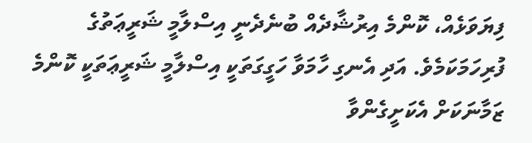ފިޔަވަޅެއް، ކޮންމެ އިރުޝާދެއް ބުނެދެނީ އިސްލާމީ ޝަރީޢަތުގެ ފުރިހަމަކަމެވެ. އަދި އެނގި ހާމަވާ ހަގީގަތަކީ އިސްލާމީ ޝަރީޢަތަކީ ކޮންމެ ޒަމާނަކަށް އެކަށީގެންވާ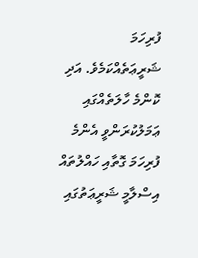ފުރިހަމަ ޝަރީޢަތެއްކަމެވެ. އަދި ކޮންމެ ހާލަތެއްގައި ޢަމަލުކުރަންވީ އެންމެ ފުރިހަމަ ގޮތާއި ހައްލުތައް އިސްލާމީ ޝަރީޢަތުގައި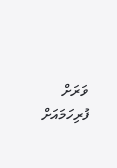ވަރަށް ފުރިހަމައަށް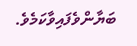ބަޔާންވެފައިވާކަމެވެ.